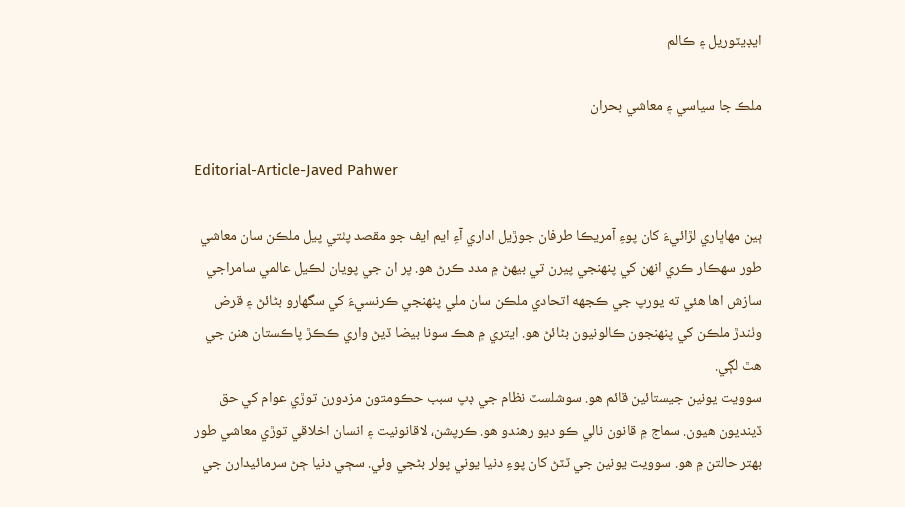ايڊيٽوريل ۽ ڪالم

ملڪ جا سياسي ۽ معاشي بحران

Editorial-Article-Javed Pahwer

ٻين مهاڀاري لڙائيءَ کان پوءِ آمريڪا طرفان جوڙيل اداري آءِ ايم ايف جو مقصد پٺتي پيل ملڪن سان معاشي طور سهڪار ڪري انهن کي پنهنجي پيرن تي بيهڻ ۾ مدد ڪرڻ هو. پر ان جي پويان لڪيل عالمي سامراجي سازش اها هئي ته يورپ جي ڪجهه اتحادي ملڪن سان ملي پنهنجي ڪرنسيءَ کي سگهارو بڻائڻ ۽ قرض وٺندڙ ملڪن کي پنهنجون ڪالونيون بڻائڻ هو. ايتري ۾ هڪ سونا بيضا ڏيڻ واري ڪڪڙ پاڪستان هنن جي هٿ لڳي.
سوويت يونين جيستائين قائم هو. سوشلسٽ نظام جي ڊپ سبب حڪومتون مزدورن توڙي عوام کي حق ڏينديون هيون. سماج ۾ قانون نالي ڪو ديو رهندو هو. ڪرپشن، لاقانونيت ۽ انسان اخلاقي توڙي معاشي طور بهتر حالتن ۾ هو. سوويت يونين جي ٽٽڻ کان پوءِ دنيا يوني پولر بڻجي وئي. سڄي دنيا ڄڻ سرمائيدارن جي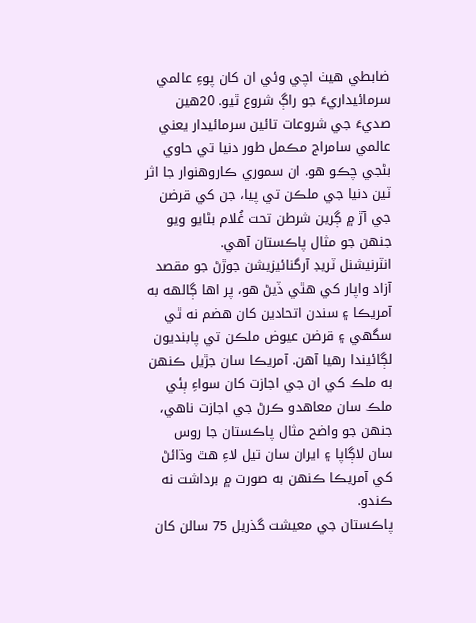ضابطي هيٺ اچي وئي ان کان پوءِ عالمي سرمائيداريءَ جو راڳ شروع ٿيو. 20هين صديءَ جي شروعات تائين سرمائيدار يعني عالمي سامراج مڪمل طور دنيا تي حاوي بڻجي چڪو هو. ان سموري ڪاروهنوار جا اثر ٽين دنيا جي ملڪن تي پيا، جن کي قرضن جي آڙ ۾ ڳرين شرطن تحت غُلام بڻايو ويو جنهن جو مثال پاڪستان آهي.
انٽرنيشنل ٽريڊ آرگنائيزيشن جوڙڻ جو مقصد آزاد واپار کي هٿي ڏيڻ هو، پر اها ڳالهه به آمريڪا ۽ سندن اتحادين کان هضم نه ٿي سگهي ۽ قرضن عيوض ملڪن تي پابنديون لڳائيندا رهيا آهن. آمريڪا سان جڙيل ڪنهن به ملڪ کي ان جي اجازت کان سواءِ ٻئي ملڪ سان معاهدو ڪرڻ جي اجازت ناهي، جنهن جو واضح مثال پاڪستان جا روس سان لاڳاپا ۽ ايران سان تيل لاءِ هٿ وڌائڻ کي آمريڪا ڪنهن به صورت ۾ برداشت نه ڪندو.
پاڪستان جي معيشت گذريل 75 سالن کان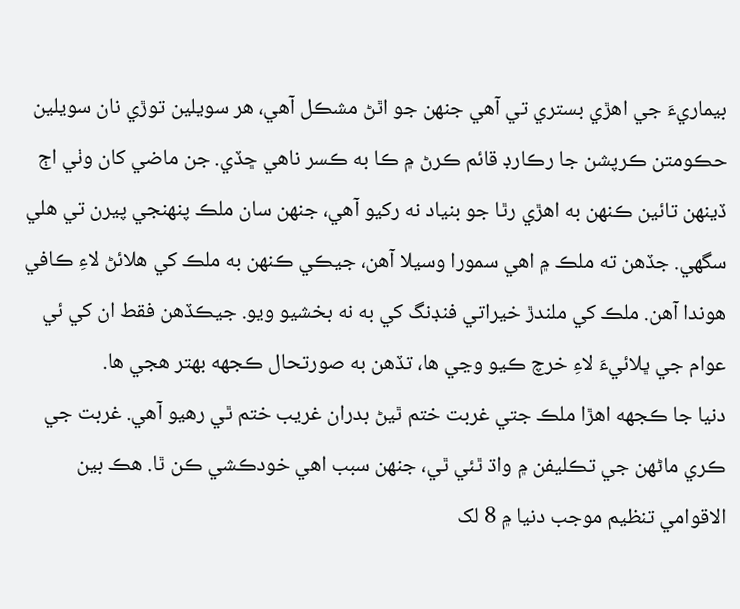بيماريءَ جي اهڙي بستري تي آهي جنهن جو اٿڻ مشڪل آهي، هر سويلين توڙي نان سويلين حڪومتن ڪرپشن جا رڪارڊ قائم ڪرڻ ۾ ڪا به ڪسر ناهي ڇڏي. جن ماضي کان وٺي اڄ ڏينهن تائين ڪنهن به اهڙي رٿا جو بنياد نه رکيو آهي، جنهن سان ملڪ پنهنجي پيرن تي هلي سگهي. جڏهن ته ملڪ ۾ اهي سمورا وسيلا آهن، جيڪي ڪنهن به ملڪ کي هلائڻ لاءِ ڪافي هوندا آهن. ملڪ کي ملندڙ خيراتي فنڊنگ کي به نه بخشيو ويو. جيڪڏهن فقط ان کي ئي عوام جي ڀلائيءَ لاءِ خرچ ڪيو وڃي ها، تڏهن به صورتحال ڪجهه بهتر هجي ها.
دنيا جا ڪجهه اهڙا ملڪ جتي غربت ختم ٿيڻ بدران غريب ختم ٿي رهيو آهي. غربت جي ڪري ماڻهن جي تڪليفن ۾ واڌ ٿئي ٿي، جنهن سبب اهي خودڪشي ڪن ٿا. هڪ بين الاقوامي تنظيم موجب دنيا ۾ 8 لک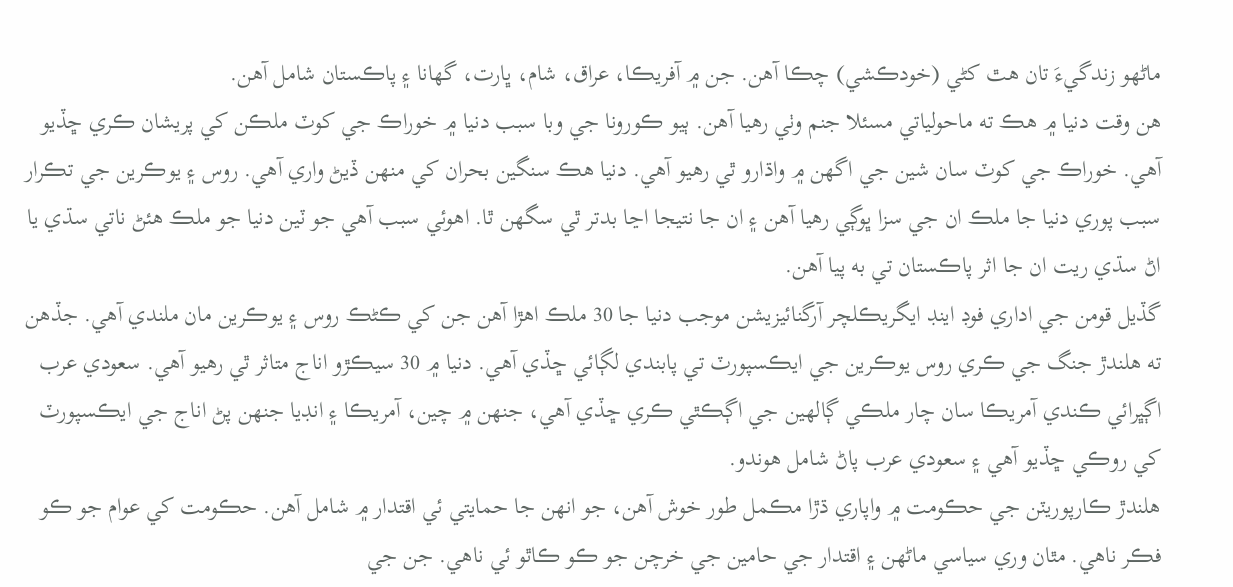ماڻهو زندگيءَ تان هٿ کڻي (خودڪشي) چڪا آهن. جن ۾ آفريڪا، عراق، شام، ڀارت، گهانا ۽ پاڪستان شامل آهن.
هن وقت دنيا ۾ هڪ ته ماحولياتي مسئلا جنم وٺي رهيا آهن. ٻيو ڪورونا جي وبا سبب دنيا ۾ خوراڪ جي کوٽ ملڪن کي پريشان ڪري ڇڏيو آهي. خوراڪ جي کوٽ سان شين جي اگهن ۾ واڌارو ٿي رهيو آهي. دنيا هڪ سنگين بحران کي منهن ڏيڻ واري آهي. روس ۽ يوڪرين جي تڪرار سبب پوري دنيا جا ملڪ ان جي سزا ڀوڳي رهيا آهن ۽ ان جا نتيجا اڃا بدتر ٿي سگهن ٿا. اهوئي سبب آهي جو ٽين دنيا جو ملڪ هئڻ ناتي سڌي يا اڻ سڌي ريت ان جا اثر پاڪستان تي به پيا آهن.
گڏيل قومن جي اداري فوڊ اينڊ ايگريڪلچر آرگنائيزيشن موجب دنيا جا 30 ملڪ اهڙا آهن جن کي ڪڻڪ روس ۽ يوڪرين مان ملندي آهي. جڏهن ته هلندڙ جنگ جي ڪري روس يوڪرين جي ايڪسپورٽ تي پابندي لڳائي ڇڏي آهي. دنيا ۾ 30 سيڪڙو اناج متاثر ٿي رهيو آهي. سعودي عرب اڳڀرائي ڪندي آمريڪا سان چار ملڪي ڳالهين جي اڳڪٿي ڪري ڇڏي آهي، جنهن ۾ چين، آمريڪا ۽ انڊيا جنهن پڻ اناج جي ايڪسپورٽ کي روڪي ڇڏيو آهي ۽ سعودي عرب پاڻ شامل هوندو.
هلندڙ ڪارپوريٽن جي حڪومت ۾ واپاري ڌڙا مڪمل طور خوش آهن، جو انهن جا حمايتي ئي اقتدار ۾ شامل آهن. حڪومت کي عوام جو ڪو فڪر ناهي. مٿان وري سياسي ماڻهن ۽ اقتدار جي حامين جي خرچن جو ڪو ڪاٿو ئي ناهي. جن جي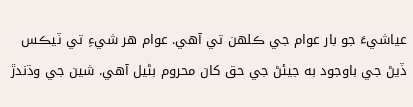عياشيءَ جو بار عوام جي ڪلهن تي آهي. عوام هر شيءِ تي ٽيڪس ڏيڻ جي باوجود به جيئڻ جي حق کان محروم بڻيل آهي. شين جي وڌندڙ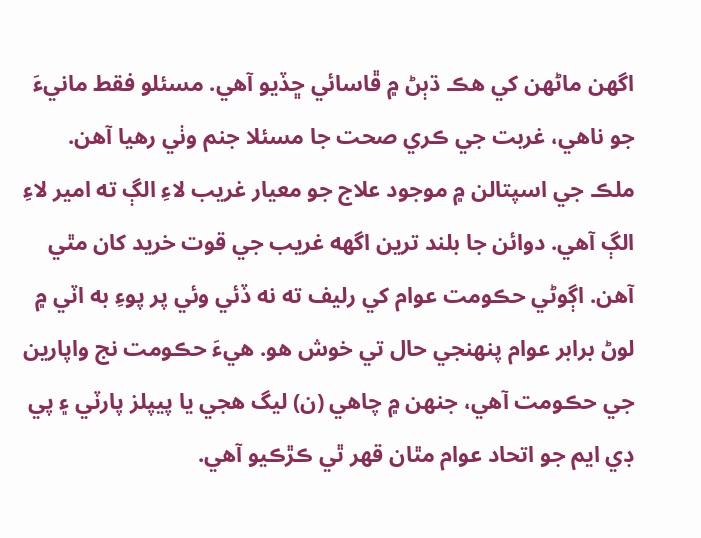اگهن ماڻهن کي هڪ ڌٻڻ ۾ ڦاسائي ڇڏيو آهي. مسئلو فقط مانيءَ جو ناهي، غربت جي ڪري صحت جا مسئلا جنم وٺي رهيا آهن. ملڪ جي اسپتالن ۾ موجود علاج جو معيار غريب لاءِ الڳ ته امير لاءِ الڳ آهي. دوائن جا بلند ترين اگھه غريب جي قوت خريد کان مٿي آھن. اڳوڻي حڪومت عوام کي رليف ته نه ڏئي وئي پر پوءِ به اٽي ۾ لوڻ برابر عوام پنهنجي حال تي خوش هو. هيءَ حڪومت نج واپارين جي حڪومت آهي، جنهن ۾ چاهي (ن) ليگ هجي يا پيپلز پارٽي ۽ پي ڊي ايم جو اتحاد عوام مٿان قهر ٿي ڪڙڪيو آهي.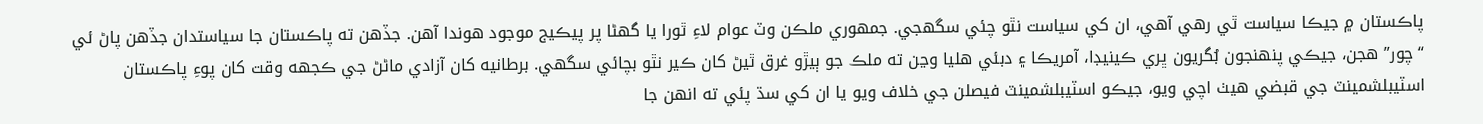پاڪستان ۾ جيڪا سياست ٿي رهي آهي، ان کي سياست نٿو چئي سگهجي. جمهوري ملڪن وٽ عوام لاءِ ٿورا يا گهڻا پر پيڪيج موجود هوندا آهن. جڏهن ته پاڪستان جا سياستدان جڏهن پاڻ ئي “چور” هجن، جيڪي پنهنجون بُگريون ڀري ڪينيڊا، آمريڪا ۽ دبئي هليا وڃن ته ملڪ جو ٻيڙو غرق ٿيڻ کان ڪير نٿو بچائي سگهي. برطانيه کان آزادي ماڻڻ جي ڪجهه وقت کان پوءِ پاڪستان اسٽيبلشمينٽ جي قبضي هيٺ اچي ويو، جيڪو اسٽيبلشمينٽ فيصلن جي خلاف ويو يا ان کي سڌ پئي ته انهن جا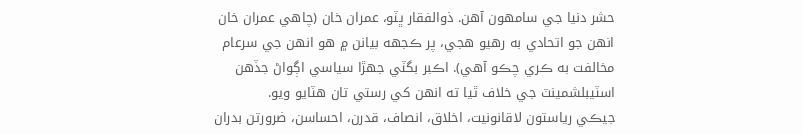حشر دنيا جي سامهون آهن. ذوالفقار ڀٽو، عمران خان (چاهي عمران خان انهن جو اتحادي به رهيو هجي، پر ڪجهه بيانن ۾ هو انهن جي سرعام مخالفت به ڪري چڪو آهي). اڪبر بگٽي جهڙا سياسي اڳواڻ جڏهن اسٽيبلشمينٽ جي خلاف ٿيا ته انهن کي رستي تان هٽايو ويو.
جيڪي رياستون لاقانونيت، اخلاق، انصاف، قدرن، احساسن، ضرورتن بدران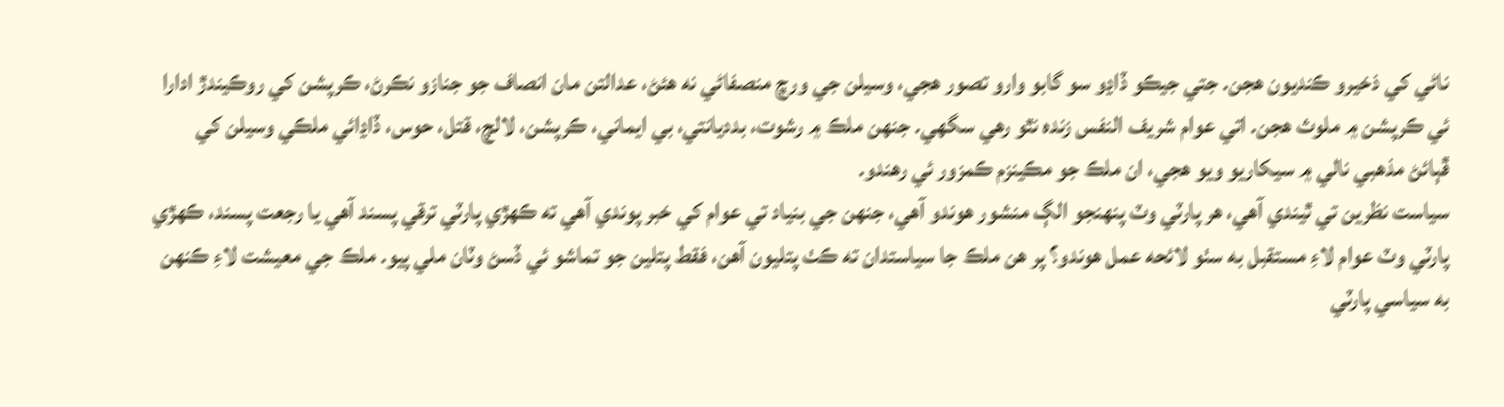ناڻي کي ذخيرو ڪنديون هجن. جتي جيڪو ڏاڍو سو گابو وارو تصور هجي، وسيلن جي ورڇ منصفاڻي نه هئڻ، عدالتن مان انصاف جو جنازو نڪرڻ، ڪرپشن کي روڪيندڙ ادارا ئي ڪرپشن ۾ ملوث هجن. اتي عوام شريف النفس زنده نٿو رهي سگهي. جنهن ملڪ ۾ رشوت، بدديانتي، بي ايماني، ڪرپشن، لالچ، قتل، حوس، ڏاڍائي ملڪي وسيلن کي ڦٻائڻ مذهبي نالي ۾ سيکاريو ويو هجي، ان ملڪ جو مڪينزم ڪمزور ئي رهندو.
سياست نظرين تي ٿيندي آهي، هر پارٽي وٽ پنهنجو الڳ منشور هوندو آهي، جنهن جي بنياد تي عوام کي خبر پوندي آهي ته ڪهڙي پارٽي ترقي پسند آهي يا رجعت پسند، ڪهڙي پارٽي وٽ عوام لاءِ مستقبل به سٺو لائحه عمل هوندو؟ پر هن ملڪ جا سياستدان ته ڪٺ پتليون آهن، فقط پتلين جو تماشو ئي ڏسڻ وٽان ملي پيو. ملڪ جي معيشت لاءِ ڪنهن به سياسي پارٽي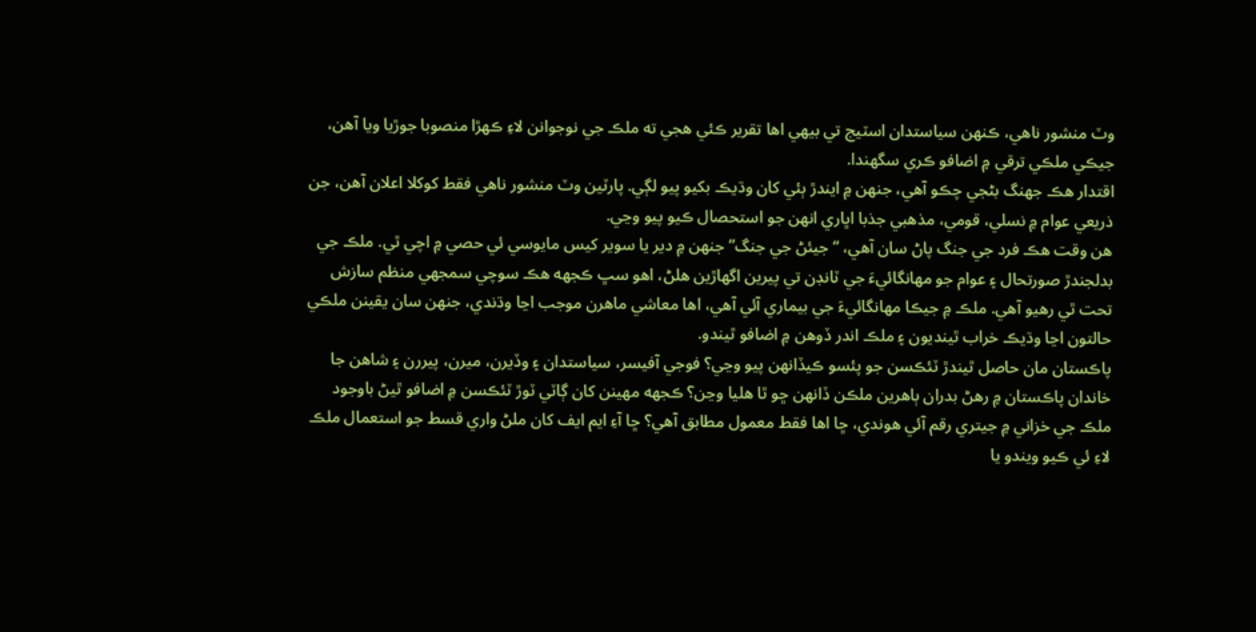وٽ منشور ناهي، ڪنهن سياستدان اسٽيج تي بيهي اها تقرير ڪئي هجي ته ملڪ جي نوجوانن لاءِ ڪهڙا منصوبا جوڙيا ويا آهن، جيڪي ملڪي ترقي ۾ اضافو ڪري سگهندا.
اقتدار هڪ جهنگ بڻجي چڪو آهي، جنهن ۾ ايندڙ ٻئي کان وڌيڪ بکيو پيو لڳي. پارٽين وٽ منشور ناهي فقط کوکلا اعلان آهن، جن ذريعي عوام ۾ نسلي، قومي، مذهبي جذبا اڀاري انهن جو استحصال ڪيو پيو وڃي.
هن وقت هڪ فرد جي جنگ پاڻ سان آهي، “جيئڻ جي جنگ” جنهن ۾ دير يا سوير کيس مايوسي ئي حصي ۾ اچي ٿي. ملڪ جي بدلجندڙ صورتحال ۽ عوام جو مهانگائيءَ جي ٽانڊن تي پيرين اگهاڙين هلڻ، اهو سڀ ڪجهه هڪ سوچي سمجهي منظم سازش تحت ٿي رهيو آهي. ملڪ ۾ جيڪا مهانگائيءَ جي بيماري آئي آهي، اها معاشي ماهرن موجب اڃا وڌندي، جنهن سان يقينن ملڪي حالتون اڃا وڌيڪ خراب ٿينديون ۽ ملڪ اندر ڏوهن ۾ اضافو ٿيندو.
پاڪستان مان حاصل ٿيندڙ ٽئڪسن جو پئسو ڪيڏانهن پيو وڃي؟ فوجي آفيسر، سياستدان ۽ وڏيرن، ميرن، پيررن ۽ شاهن جا خاندان پاڪستان ۾ رهڻ بدران ٻاهرين ملڪن ڏانهن ڇو ٿا هليا وڃن؟ ڪجهه مهينن کان ڳاٽي ٽوڙ ٽئڪسن ۾ اضافو ٿيڻ باوجود ملڪ جي خزاني ۾ جيتري رقم آئي هوندي، ڇا اها فقط معمول مطابق آهي؟ ڇا آءِ ايم ايف کان ملڻ واري قسط جو استعمال ملڪ لاءِ ئي ڪيو ويندو يا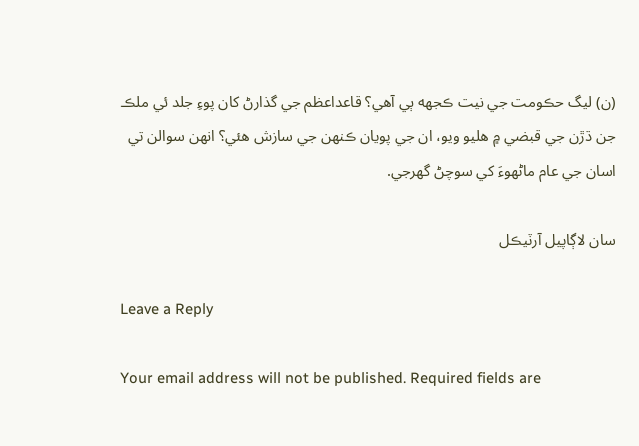(ن) ليگ حڪومت جي نيت ڪجهه ٻي آهي؟ قاعداعظم جي گذارڻ کان پوءِ جلد ئي ملڪ جن ڌڙن جي قبضي ۾ هليو ويو، ان جي پويان ڪنهن جي سازش هئي؟ انهن سوالن تي اسان جي عام ماڻهوءَ کي سوچڻ گهرجي.

سان لاڳاپيل آرٽيڪل

Leave a Reply

Your email address will not be published. Required fields are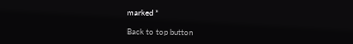marked *

Back to top button